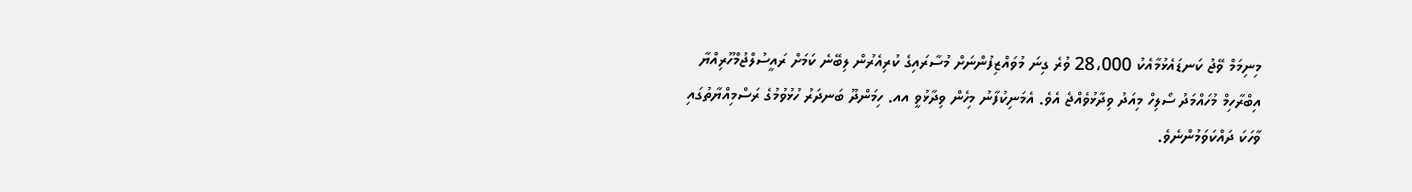މިނިމަމް ވޭޖު ކަނޑައެޅުމާއެކު 28،000 ވުރެ ގިނަ މުވައްޒިފުންނަށް މުސާރައިގެ ކުރިއެރުން ލިބޭނެ ކަމަށް ރައީސުލްޖުމްހޫރިއްޔާ އިބްރާހިމް މުހައްމަދު ސޯލިހް މިއަދު ވިދާޅުވެއްޖެ އެވެ. އެމަނިކުފާނު މިހެން ވިދާޅުވީ އއ. ހިމަންދޫ ބަނދަރު ހުޅުވުމުގެ ރަސްމިއްޔާތުގައި ވާހަކަ ދައްކަވަމުންނެވެ.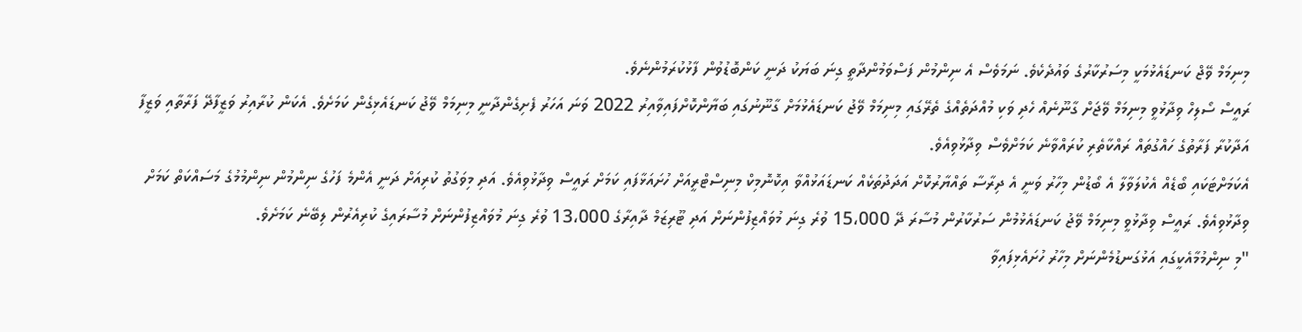މިނިމަމް ވޭޖް ކަނޑައެޅުމަކީ މިސަރުކާރުގެ ވައުދެކެވެ. ނަމަވެސް އެ ނިންމުން ފަސްވަމުންދާތީ ގިނަ ބަޔަކު ދަނީ ކަންބޮޑުވުން ފާޅުކުރަމުންނެވެ.
ރައީސް ސޯލިހް ވިދާޅުވީ މިނިމަމް ވޭޖަށް ގާނޫނެއް ހެދި ވަކި މުއްދަތެއްގެ ތެރޭގައި މިނިމަމް ވޭޖު ކަނޑައެޅުމަށް ގާނޫނުގައި ބަޔާންކޮށްފައިވާއިރު 2022 ވަނަ އަހަރު ފެށިގެންދާނީ މިނިމަމް ވޭޖު ކަނޑައެޅިގެން ކަމަށެވެ. އެކަން ކުރާއިރު ވަޒީފާދޭ ފަރާތާއި ވަޒީފާ އަދާކުރާ ފަރާތުގެ ހައްގުތައް ރައްކާތެރި ކުރައްވާނެ ކަމަށްވެސް ވިދާޅުވިއެވެ.
އެކަމަށްޓަކައި ބޯޑެއް އެކުލަވާލާ އެ ބޯޑުން މިހާރު ވަނީ އެ ދިރާސާ ތައްޔާރުކޮށް އަދަދުތަކެއް ކަނޑައަޅުއްވާ އިކޮނޮމިކް މިނިސްޓްރީއަށް ހުށައަޅާފައި ކަމަށް ރައީސް ވިދާޅުވިއެވެ. އަދި މިވަގުތު ކުރިއަށް ދަނީ އެންމެ ފަހުގެ ނިންމުން ނިންމުމުގެ މަސައްކަތް ކަމަށް ވިދާޅުވިއެވެ. ރައީސް ވިދާޅުވީ މިނިމަމް ވޭޖު ކަނޑައެޅުމުން ސަރުކާރުން މުސާރަ ދޭ 15،000 ވުރެ ގިނަ މުވައްޒިފުންނަށް އަދި ޓޫރިޒަމް ދާއިރާގެ 13،000 ވުރެ ގިނަ މުވައްޒިފުންނަށް މުސާރައިގެ ކުރިއެރުން ލިބޭނެ ކަމަށެވެ.
"މި ނިންމުމާއެކީގައި އަޅުގަނޑުމެންނަށް މިހާރު ހުށައެޅިފައިވާ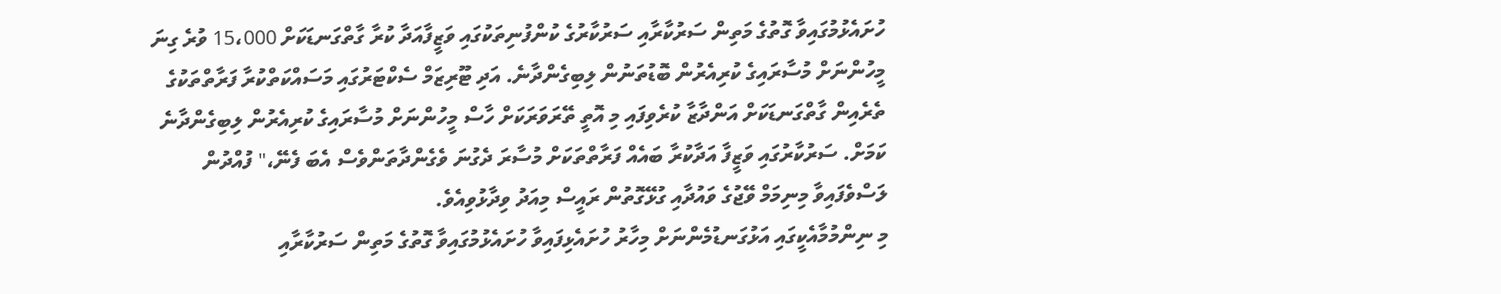ހުށައެޅުމުގައިވާ ގޮތުގެ މަތިން ސަރުކާރާއި ސަރުކާރުގެ ކުންފުނިތަކުގައި ވަޒީފާއަދާ ކުރާ ގާތްގަނޑަކަށް 15،000 ވުރެ ގިނަ މީހުންނަށް މުސާރައިގެ ކުރިއެރުން ބޮޑުތަނުން ލިބިގެންދާނެ. އަދި ޓޫރިޒަމް ސެކްޓަރުގައި މަސައްކަތްކުރާ ފަރާތްތަކުގެ ތެރެއިން ގާތްގަނޑަކަށް އަންދާޒާ ކުރެވިފައި މި އޮތީ ތޭރަވަރަކަށް ހާސް މީހުންނަށް މުސާރައިގެ ކުރިއެރުން ލިބިގެންދާނެ ކަމަށް. ސަރުކާރުގައި ވަޒީފާ އަދާކުރާ ބައެއް ފަރާތްތަކަށް މުސާރަ ދެގުނަ ވެގެންދާތަންވެސް އެބަ ފެނޭ،" ފުއްދުން ލަސްވެފައިވާ މިނިމަމް ވޭޖުގެ ވައުދާއި ގުޅޭގޮތުން ރައީސް މިއަދު ވިދާޅުވިއެވެ.
މި ނިންމުމާއެކީގައި އަޅުގަނޑުމެންނަށް މިހާރު ހުށައެޅިފައިވާ ހުށައެޅުމުގައިވާ ގޮތުގެ މަތިން ސަރުކާރާއި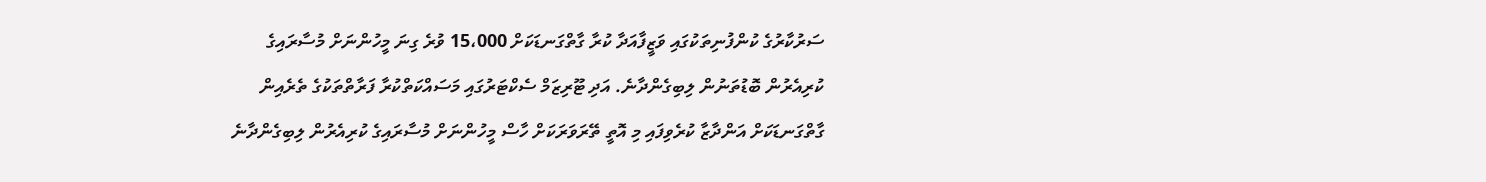ސަރުކާރުގެ ކުންފުނިތަކުގައި ވަޒީފާއަދާ ކުރާ ގާތްގަނޑަކަށް 15،000 ވުރެ ގިނަ މީހުންނަށް މުސާރައިގެ ކުރިއެރުން ބޮޑުތަނުން ލިބިގެންދާނެ. އަދި ޓޫރިޒަމް ސެކްޓަރުގައި މަސައްކަތްކުރާ ފަރާތްތަކުގެ ތެރެއިން ގާތްގަނޑަކަށް އަންދާޒާ ކުރެވިފައި މި އޮތީ ތޭރަވަރަކަށް ހާސް މީހުންނަށް މުސާރައިގެ ކުރިއެރުން ލިބިގެންދާނެ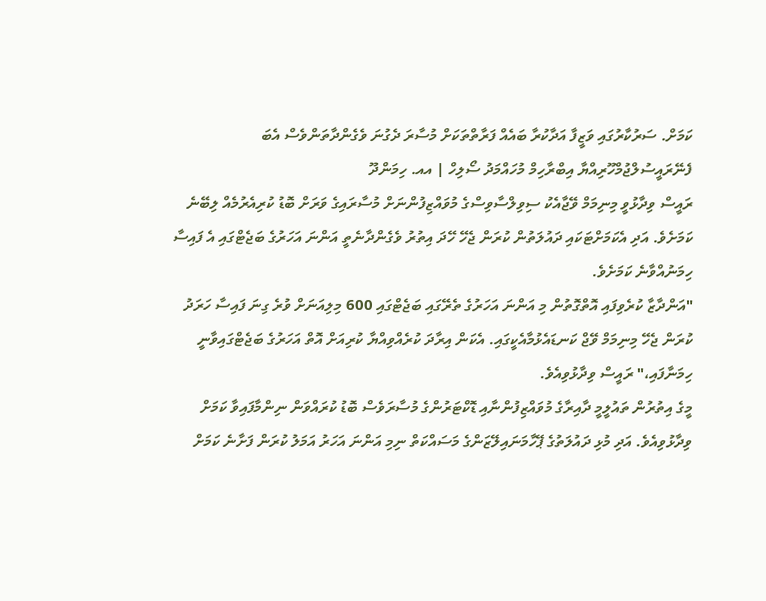ކަމަށް. ސަރުކާރުގައި ވަޒީފާ އަދާކުރާ ބައެއް ފަރާތްތަކަށް މުސާރަ ދެގުނަ ވެގެންދާތަންވެސް އެބަ ފެނޭރައީސުލްޖުމްހޫރިއްޔާ އިބްރާހިމް މުހައްމަދު ސޯލިހް | އއ. ހިމަންދޫ
ރައީސް ވިދާޅުވީ މިނިމަމް ވޭޖާއެކު ސިވިލްސާވިސްގެ މުވައްޒިފުންނަށް މުސާރައިގެ ވަރަށް ބޮޑު ކުރިއެރުމެއް ލިބޭނެ ކަމަށެވެ. އަދި އެކަމަށްޓަކައި ދައުލަތުން ކުރަން ޖެހޭ ހޭދަ އިތުރު ވެގެންދާނެތީ އަންނަ އަހަރުގެ ބަޖެޓްގައި އެ ފައިސާ ހިމަނުއްވާނެ ކަމަށެވެ.
"އަންދާޒާ ކުރެވިފައި އޮތްގޮތުން މި އަންނަ އަހަރުގެ ތެރޭގައި ބަޖެޓްގައި 600 މިލިއަނަށް ވުރެ ގިނަ ފައިސާ ހަރަދު ކުރަން ޖެހޭ މިނިމަމް ވޭޖް ކަނޑައެޅުމާއެކީގައި. އެކަން އިރާދަ ކުރެއްވިއްޔާ ކުރިއަށް އޮތް އަހަރުގެ ބަޖެޓްގައިވާނީ ހިމަނާފައި،" ރައީސް ވިދާޅުވިއެވެ.
މީގެ އިތުރުން ތައުލީމީ ދާއިރާގެ މުވައްޒިފުންނާއި ޑޮކްޓަރުންގެ މުސާރަވެސް ބޮޑު ކުރައްވަން ނިންމާފައިވާ ކަމަށް ވިދާޅުވިއެވެ. އަދި މުޅި ދައުލަތުގެ ޕޭހާމަނައިލޭޒަންގެ މަސައްކަތް ނިމި އަންނަ އަހަރު އަމަލު ކުރަން ފަށާނެ ކަމަށް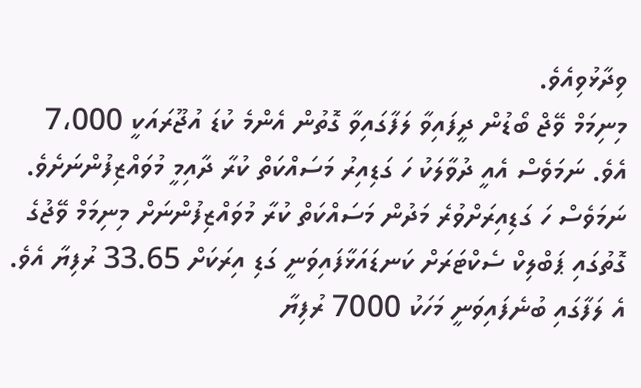ވިދާޅުވިއެވެ.
މިނިމަމް ވޭޖް ބޯޑުން ދީފައިވާ ލަފާގައިވާ ގޮތުން އެންމެ ކުޑަ އުޖޫރައަކީ 7،000 އެވެ. ނަމަވެސް އެއީ ދުވާލަކު ހަ ގަޑިއިރު މަސައްކަތް ކުރާ ދާއިމީ މުވައްޒިފުންނަށެވެ. ނަމަވެސް ހަ ގަޑިއިރަށްވުރެ މަދުން މަސައްކަތް ކުރާ މުވައްޒިފުންނަށް މިނިމަމް ވޭޖުގެ ގޮތުގައި ޕަބްލިކް ސެކްޓަރަށް ކަނޑައަޅާފައިވަނީ ގަޑި އިރަކަށް 33.65 ރުފިޔާ އެވެ.
އެ ލަފާގައި ބުނެފައިވަނީ މަހަކު 7000 ރުފިޔާ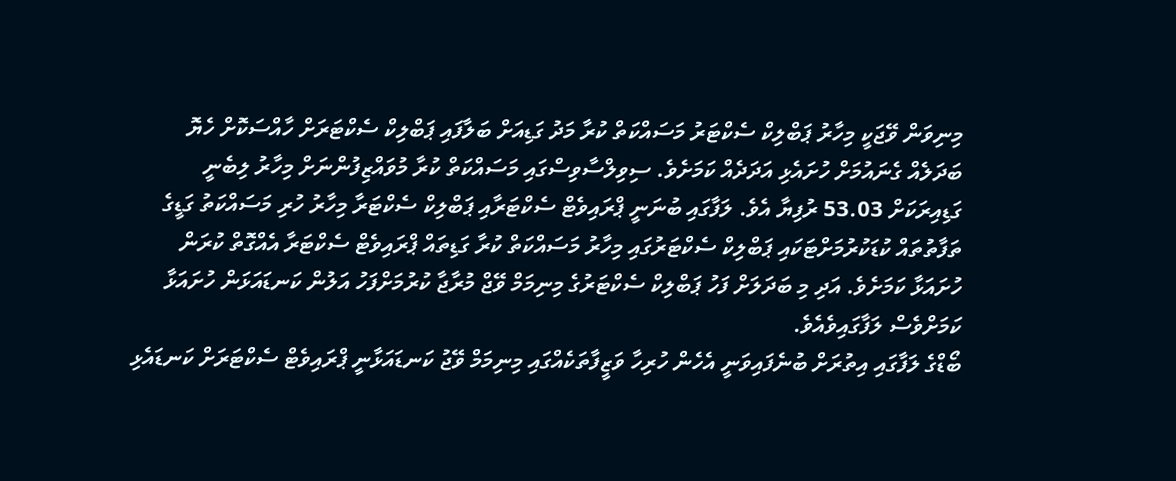މިނިވަން ވޭޖަކީ މިހާރު ޕަބްލިކް ސެކްޓަރު މަސައްކަތް ކުރާ މަދު ގަޑިއަށް ބަލާފައި ޕަބްލިކް ސެކްޓަރަށް ހާއްސަކޮށް ހެޔޮ ބަދަލެއް ގެނައުމަށް ހުށައެޅި އަދަދެއް ކަމަށެވެ. ސިވިލްސާވިސްގައި މަސައްކަތް ކުރާ މުވައްޒިފުންނަށް މިހާރު ލިބެނީ ގަޑިއިރަކަށް 53.03 ރުފިޔާ އެވެ. ލަފާގައި ބުނަނީ ޕްރައިވެޓް ސެކްޓަރާއި ޕަބްލިކް ސެކްޓަރާ މިހާރު ހުރި މަސައްކަތު ގަޑީގެ ތަފާތުތައް ކުޑަކުރުމަށްޓަކައި ޕަބްލިކް ސެކްޓަރުގައި މިހާރު މަސައްކަތް ކުރާ ގަޑިތައް ޕްރައިވެޓް ސެކްޓަރާ އެއްގޮތް ކުރަން ހުށައަޅާ ކަމަށެވެ. އަދި މި ބަދަލަށް ފަހު ޕަބްލިކް ސެކްޓަރުގެ މިނިމަމް ވޭޖް މުރާޖާ ކުރުމަށްފަހު އަލުން ކަނޑައަޅަން ހުށައަޅާ ކަމަށްވެސް ލަފާގައިވެއެވެ.
ބޯޑްގެ ލަފާގައި އިތުރަށް ބުނެފައިވަނީ އެހެން ހުރިހާ ވަޒީފާތަކެއްގައި މިނިމަމް ވޭޖު ކަނޑައަޅާނީ ޕްރައިވެޓް ސެކްޓަރަށް ކަނޑައެޅި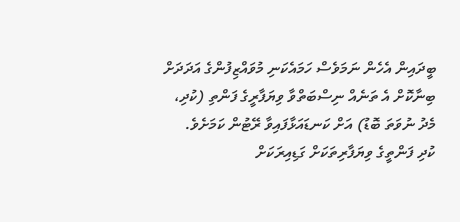ބީދައިން އެހެން ނަމަވެސް ހަމައެކަނި މުވައްޒިފުންގެ އަދަދަށް ބިނާކޮށް އެ ތަނެއް ނިސްބަތްވާ ވިޔަފާރީގެ ފަންތި (ކުދި، މެދު ނުވަތަ ބޮޑު) އަށް ކަނޑައަޅާފައިވާ ރޭޓުން ކަމަށެވެ.
ކުދި ފަންތީގެ ވިޔަފާރިތަކަށް ގަޑިއިރަކަށް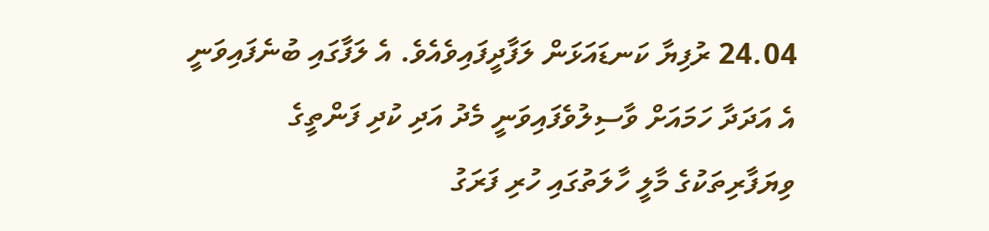24.04 ރުފިޔާ ކަނޑައަޅަން ލަފާދީފައިވެއެވެ. އެ ލަފާގައި ބުނެފައިވަނީ އެ އަދަދާ ހަމައަށް ވާސިލުވެފައިވަނީ މެދު އަދި ކުދި ފަންތީގެ ވިޔަފާރިތަކުގެ މާލީ ހާލަތުގައި ހުރި ފަރަގު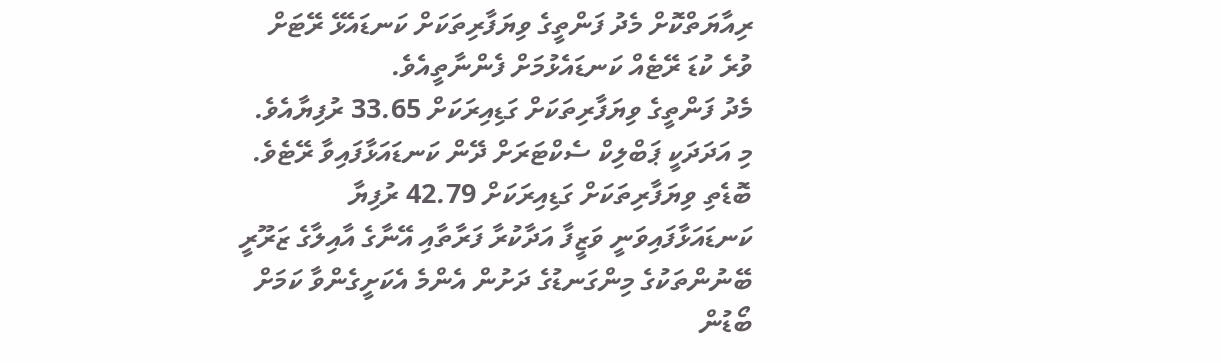ރިއާޔަތްކޮށް މެދު ފަންތީގެ ވިޔަފާރިތަކަށް ކަނޑައެޅޭ ރޭޓަށް ވުރެ ކުޑަ ރޭޓެއް ކަނޑައެޅުމަށް ފެންނާތީއެވެ.
މެދު ފަންތީގެ ވިޔަފާރިތަކަށް ގަޑިއިރަކަށް 33.65 ރުފިޔާއެވެ. މި އަދަދަކީ ޕަބްލިކް ސެކްޓަރަށް ދޭން ކަނޑައަޅާފައިވާ ރޭޓެވެ.
ބޮޑެތި ވިޔަފާރިތަކަށް ގަޑިއިރަކަށް 42.79 ރުފިޔާ ކަނޑައަޅާފައިވަނީ ވަޒީފާ އަދާކުރާ ފަރާތާއި އޭނާގެ އާއިލާގެ ޒަރޫރީ ބޭނުންތަކުގެ މިންގަނޑުގެ ދަށުން އެންމެ އެކަށީގެންވާ ކަމަށް ބޯޑުން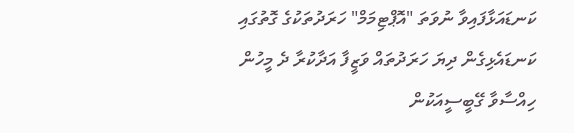ކަނޑައަޅާފައިވާ ނުވަތަ "އޮޕްޓިމަމް" ހަރަދުތަކުގެ ގޮތުގައި ކަނޑައެޅިގެން ދިޔަ ހަރަދުތައް ވަޒީފާ އަދާކުރާ ދެ މީހުން ހިއްސާވާ ގޭބީސީއަކުން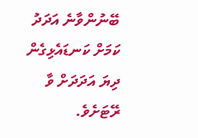ބޭނުންވާނެ އަދަދު ކަމަށް ކަނޑައެޅިގެން ދިޔަ އަދަދަށް ވާ ރޭޓަށެވެ.